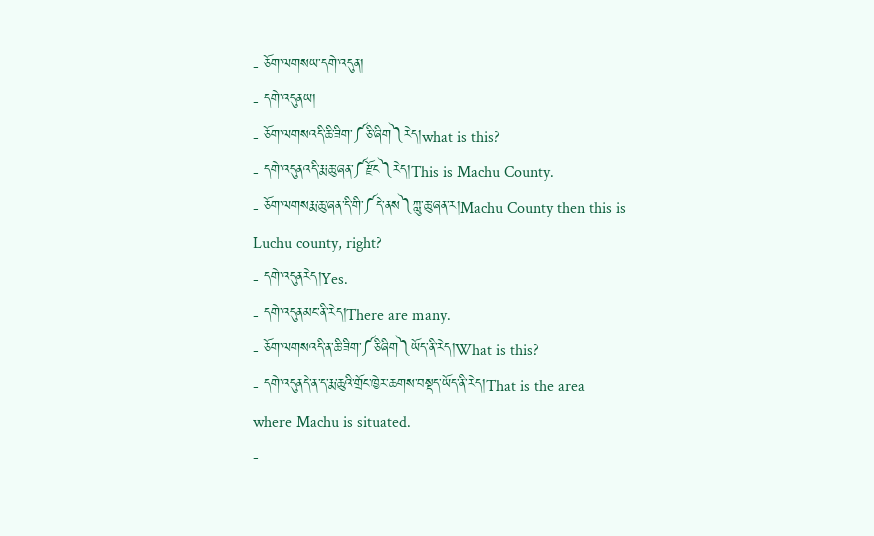- ཅོག་ལགསཡ་དགེ་འདུན།
- དགེ་འདུནཡ།
- ཅོག་ལགསའདི་ཆི་ཟིག་༼ཅི་ཞིག༽རེད།what is this?
- དགེ་འདུནའདི་རྨ་ཆུ་ཞན་༼རྫོང༽རེད།This is Machu County.
- ཅོག་ལགསརྨ་ཆུ་ཞན་དི་གི་༼དེ་ནས༽ཀླུ་ཆུ་ཞན་ར།Machu County then this is Luchu county, right?
- དགེ་འདུནརེད།Yes.
- དགེ་འདུནམང་ནི་རེད།There are many.
- ཅོག་ལགསའདི་ན་ཆི་ཟིག་༼ཅིཞིག༽ཡོད་ནི་རེད།What is this?
- དགེ་འདུནདེ་ན་ད་རྨ་ཆུའི་གྲོང་ཁྱེར་ཆགས་བསྡད་ཡོད་ནི་རེད།That is the area where Machu is situated.
-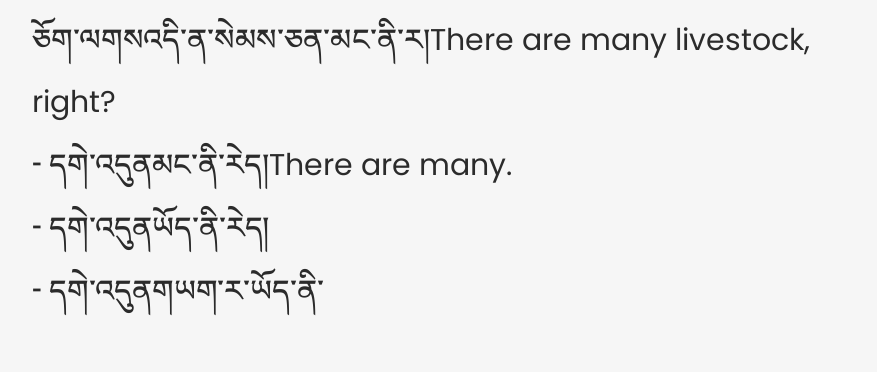ཅོག་ལགསའདི་ན་སེམས་ཅན་མང་ནི་ར།There are many livestock, right?
- དགེ་འདུནམང་ནི་རེད།There are many.
- དགེ་འདུནཡོད་ནི་རེད།
- དགེ་འདུནགཡག་ར་ཡོད་ནི་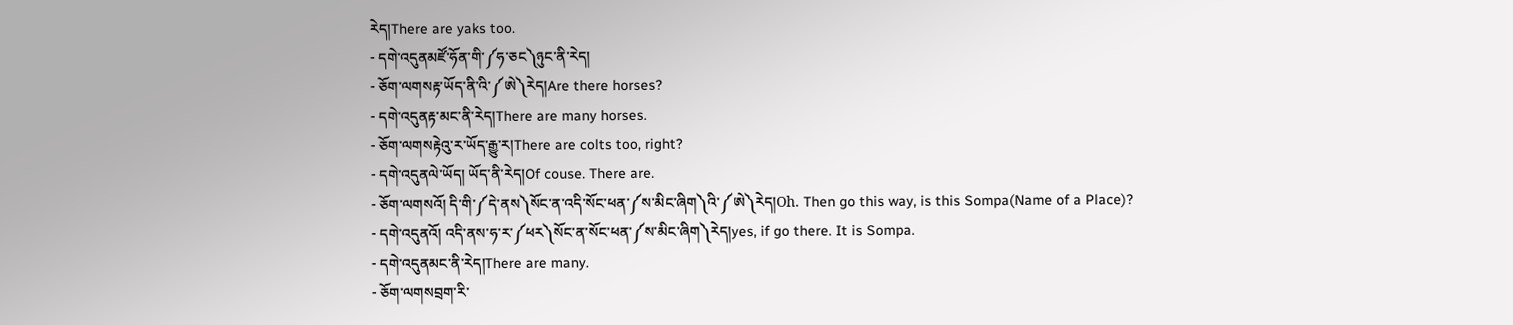རེད།There are yaks too.
- དགེ་འདུནམཛོ་ཧོན་གི་༼ཧ་ཅང༽ཉུང་ནི་རེད།
- ཅོག་ལགསརྟ་ཡོད་ནི་འི་༼ཨེ༽རེད།Are there horses?
- དགེ་འདུནརྟ་མང་ནི་རེད།There are many horses.
- ཅོག་ལགསརྟེའུ་ར་ཡོད་རྒྱུ་ར།There are colts too, right?
- དགེ་འདུནལེ་ཡོད། ཡོད་ནི་རེད།Of couse. There are.
- ཅོག་ལགསའོ། དི་གི་༼དེ་ནས༽སོང་ན་འདི་སོང་ཕན་༼ས་མིང་ཞིག༽འི་༼ཨེ༽རེད།Oh. Then go this way, is this Sompa(Name of a Place)?
- དགེ་འདུནའོ། འདི་ནས་ཧ་ར་༼ཕར༽སོང་ན་སོང་ཕན་༼ས་མིང་ཞིག༽རེད།yes, if go there. It is Sompa.
- དགེ་འདུནམང་ནི་རེད།There are many.
- ཅོག་ལགསབྲག་རི་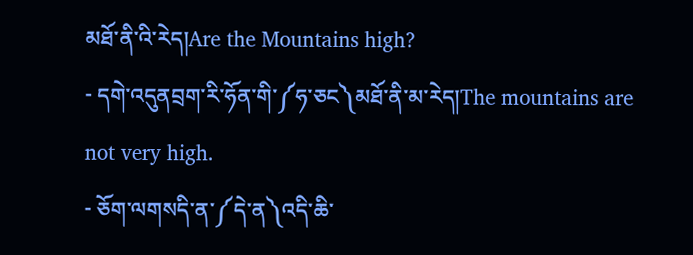མཐོ་ནི་འི་རེད།Are the Mountains high?
- དགེ་འདུནབྲག་རི་ཧོན་གི་༼ཧ་ཅང༽མཐོ་ནི་མ་རེད།The mountains are not very high.
- ཅོག་ལགསདི་ན་༼དེ་ན༽འདི་ཆི་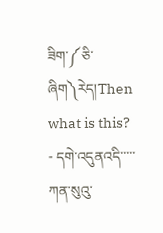ཟིག་༼ཅི་ཞིག༽རེད།Then what is this?
- དགེ་འདུནའདི་་་་་ཀན་སུའུ་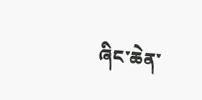ཞིང་ཆེན་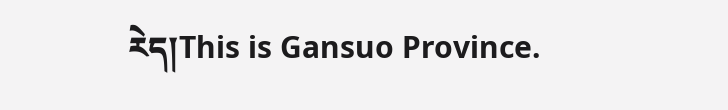རེད།This is Gansuo Province.